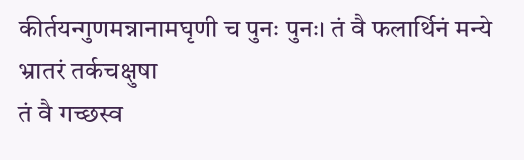कीर्तयन्गुणमन्नानामघृणी च पुनः पुनः। तं वै फलार्थिनं मन्ये भ्रातरं तर्कचक्षुषा
तं वै गच्छस्व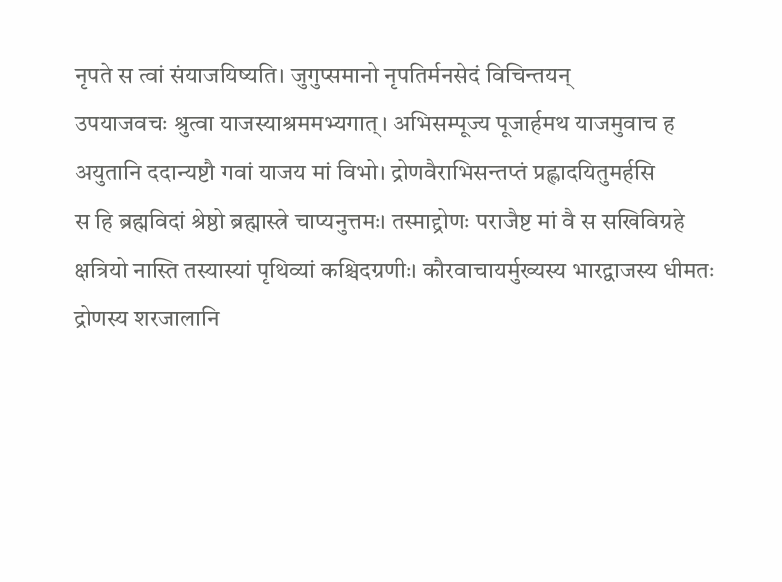नृपते स त्वां संयाजयिष्यति। जुगुप्समानो नृपतिर्मनसेदं विचिन्तयन्
उपयाजवचः श्रुत्वा याजस्याश्रममभ्यगात्। अभिसम्पूज्य पूजार्हमथ याजमुवाच ह
अयुतानि ददान्यष्टौ गवां याजय मां विभो। द्रोणवैराभिसन्तप्तं प्रह्लादयितुमर्हसि
स हि ब्रह्मविदां श्रेष्ठो ब्रह्मास्त्रे चाप्यनुत्तमः। तस्माद्द्रोणः पराजैष्ट मां वै स सखिविग्रहे
क्षत्रियो नास्ति तस्यास्यां पृथिव्यां कश्चिदग्रणीः। कौरवाचायर्मुख्यस्य भारद्वाजस्य धीमतः
द्रोणस्य शरजालानि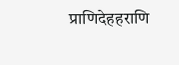प्राणिदेहहराणि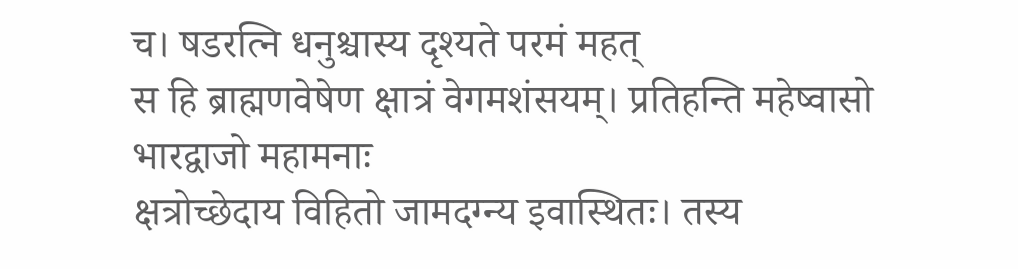च। षडरत्नि धनुश्चास्य दृश्यते परमं महत्
स हि ब्राह्मणवेषेण क्षात्रं वेगमशंसयम्। प्रतिहन्ति महेष्वासो भारद्वाजो महामनाः
क्षत्रोच्छेदाय विहितो जामदग्न्य इवास्थितः। तस्य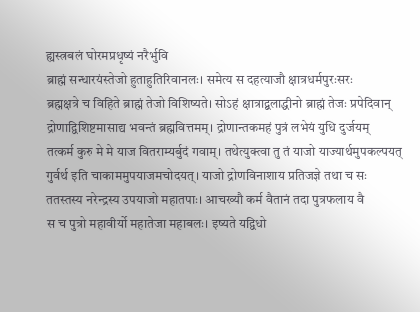ह्यस्त्रबलं घोरमप्रधृष्यं नरैर्भुवि
ब्राह्मं सन्धारयंस्तेजो हुताहुतिरिवानलः। समेत्य स दहत्याजौ क्षात्रधर्मपुरःसरः
ब्रह्मक्षत्रे च विहिते ब्राह्मं तेजो विशिष्यते। सोऽहं क्षात्राद्बलाद्धीनो ब्राह्मं तेजः प्रपेदिवान्
द्रोणाद्विशिष्टमासाद्य भवन्तं ब्रह्मवित्तमम्। द्रोणान्तकमहं पुत्रं लभेयं युधि दुर्जयम्
तत्कर्म कुरु मे मे याज वितराम्यर्बुदं गवाम्। तथेत्युक्त्वा तु तं याजो याज्यार्थमुपकल्पयत्
गुर्वर्थ इति चाकाममुपयाजमचोदयत्। याजो द्रोणविनाशाय प्रतिजज्ञे तथा च सः
ततस्तस्य नरेन्द्रस्य उपयाजो महातपाः। आचख्यौ कर्म वैतानं तदा पुत्रफलाय वै
स च पुत्रो महावीर्यो महातेजा महाबलः। इष्यते यद्विधो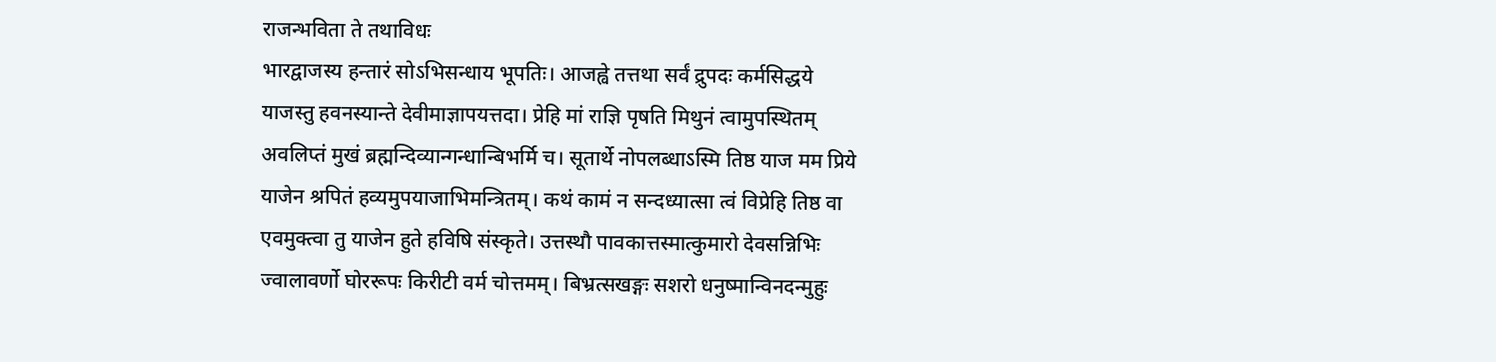राजन्भविता ते तथाविधः
भारद्वाजस्य हन्तारं सोऽभिसन्धाय भूपतिः। आजह्वे तत्तथा सर्वं द्रुपदः कर्मसिद्धये
याजस्तु हवनस्यान्ते देवीमाज्ञापयत्तदा। प्रेहि मां राज्ञि पृषति मिथुनं त्वामुपस्थितम्
अवलिप्तं मुखं ब्रह्मन्दिव्यान्गन्धान्बिभर्मि च। सूतार्थे नोपलब्धाऽस्मि तिष्ठ याज मम प्रिये
याजेन श्रपितं हव्यमुपयाजाभिमन्त्रितम्। कथं कामं न सन्दध्यात्सा त्वं विप्रेहि तिष्ठ वा
एवमुक्त्वा तु याजेन हुते हविषि संस्कृते। उत्तस्थौ पावकात्तस्मात्कुमारो देवसन्निभिः
ज्वालावर्णो घोररूपः किरीटी वर्म चोत्तमम्। बिभ्रत्सखङ्गः सशरो धनुष्मान्विनदन्मुहुः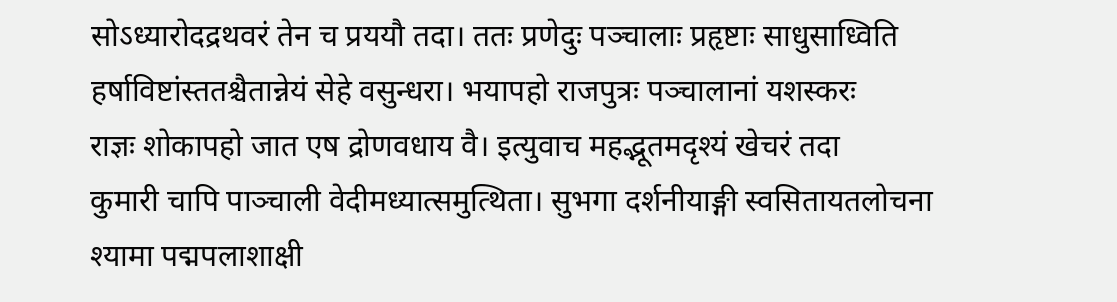सोऽध्यारोदद्रथवरं तेन च प्रययौ तदा। ततः प्रणेदुः पञ्चालाः प्रहृष्टाः साधुसाध्विति
हर्षाविष्टांस्ततश्चैतान्नेयं सेहे वसुन्धरा। भयापहो राजपुत्रः पञ्चालानां यशस्करः
राज्ञः शोकापहो जात एष द्रोणवधाय वै। इत्युवाच महद्भूतमदृश्यं खेचरं तदा
कुमारी चापि पाञ्चाली वेदीमध्यात्समुत्थिता। सुभगा दर्शनीयाङ्गी स्वसितायतलोचना
श्यामा पद्मपलाशाक्षी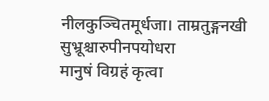नीलकुञ्चितमूर्धजा। ताम्रतुङ्गनखी सुभ्रूश्चारुपीनपयोधरा
मानुषं विग्रहं कृत्वा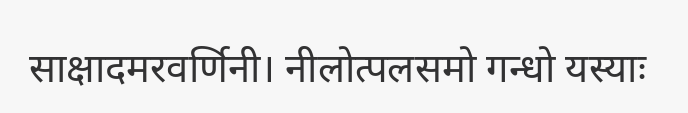साक्षादमरवर्णिनी। नीलोत्पलसमो गन्धो यस्याः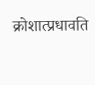क्रोशात्प्रधावति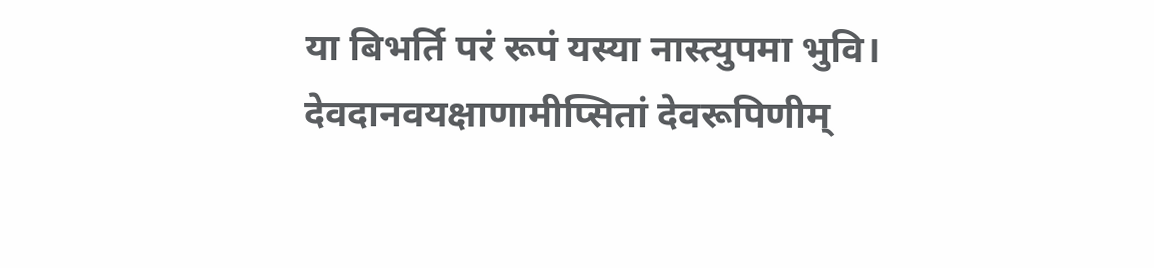या बिभर्ति परं रूपं यस्या नास्त्युपमा भुवि। देवदानवयक्षाणामीप्सितां देवरूपिणीम्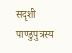सदृशी पाण्डुपुत्रस्य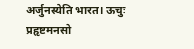अर्जुनस्येति भारत। ऊचुः प्रहृष्टमनसो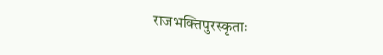राजभक्तिपुरस्कृताः